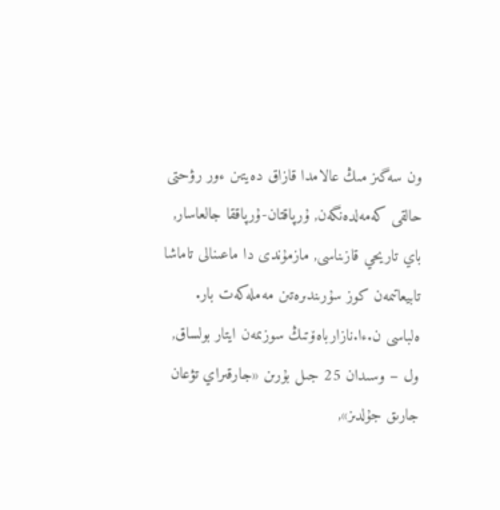ون سەگىز مىڭ عالامدا قازاق دەيتىن ءور رۋحتى حالقى كەمەلدەنگەن, ۇرپاقتان-ۇرپاققا جالعاسار, باي تاريحي قازىناسى, مازمۇندى دا ماعىنالى تاماشا تابيعاتىمەن كوز سۇرىندىرەتىن مەملەكەت بار. ەلباسى ن.ءا.نازارباەۆتىڭ سوزىمەن ايتار بولساق, ول – وسىدان 25 جىل بۇرىن «جارقىراي تۋعان جارىق جۇلدىز»,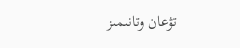تۋعان وتانىمىز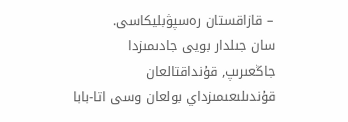– قازاقستان رەسپۋبليكاسى.
سان جىلدار بويى جادىمىزدا جاڭعىرىپ, قۇنداقتالعان قۇندىلىعىمىزداي بولعان وسى اتا-بابا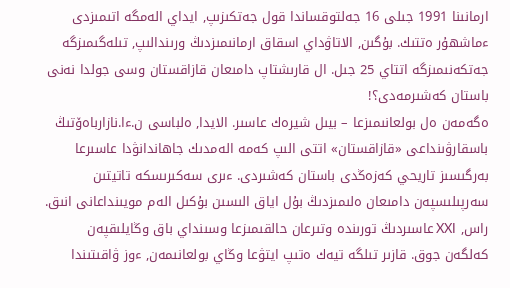ارمانىنا 1991 جىلى 16 جەلتوقساندا قول جەتكىزىپ, ايداي الەمگە اتىمىزدى ءماشھۇر ەتتىك. بۇگىن, الاتاۋداي اسقاق ارمانىمىزدىڭ ورىندالىپ, تىلەگىمىزگە جەتكەنىمىزگە اتتاي 25 جىل. ال قارىشتاپ دامىعان قازاقستان وسى جولدا نەنى باستان كەشىرمەدى؟!
ەگەمەن ەل بولعانىمىزعا – بيىل شيرەك عاسىر. الايدا, ەلباسى ن.ءا.نازارباەۆتىڭ باسقارۋىنداعى «قازاقستان» اتتى الىپ كەمە الەمدىك جاھاندانۋدا عاسىرعا بەرگىسىز تاريحي كەزەڭدى باستان كەشىردى. ءىرى سەكىرىسكە تاتيتىن سەرپىلىسپەن دامىعان ەلىمىزدىڭ بۇل اياق الىسىن بۇكىل الەم مويىنداعانى انىق.
راس, XXI عاسىردىڭ تورىندە وتىرعان حالقىمىزعا وسىنداي باق وڭايلىقپەن كەلگەن جوق. قازىر تىلگە تيەك ەتىپ ايتۋعا وڭاي بولعانىمەن, ءوز ۋاقىتىندا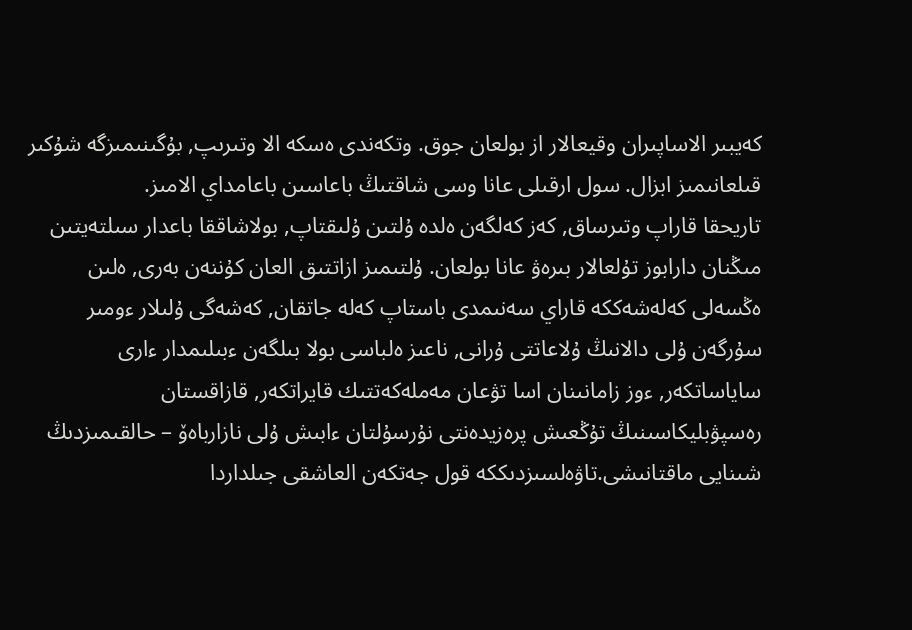كەيبىر الاساپىران وقيعالار از بولعان جوق. وتكەندى ەسكە الا وتىرىپ, بۇگىنىمىزگە شۇكىر قىلعانىمىز ابزال. سول ارقىلى عانا وسى شاقتىڭ باعاسىن باعامداي الامىز.
تاريحقا قاراپ وتىرساق, كەز كەلگەن ەلدە ۇلتىن ۇلىقتاپ, بولاشاققا باعدار سىلتەيتىن مىڭنان دارابوز تۇلعالار بىرەۋ عانا بولعان. ۇلتىمىز ازاتتىق العان كۇننەن بەرى, ەلىن ەڭسەلى كەلەشەككە قاراي سەنىمدى باستاپ كەلە جاتقان, كەشەگى ۇلىلار ءومىر سۇرگەن ۇلى دالانىڭ ۇلاعاتتى ۇرانى, ناعىز ەلباسى بولا بىلگەن ءبىلىمدار ءارى ساياساتكەر, ءوز زامانىنان اسا تۋعان مەملەكەتتىك قايراتكەر, قازاقستان رەسپۋبليكاسىنىڭ تۇڭعىش پرەزيدەنتى نۇرسۇلتان ءابىش ۇلى نازارباەۆ – حالقىمىزدىڭ شىنايى ماقتانىشى.تاۋەلسىزدىككە قول جەتكەن العاشقى جىلداردا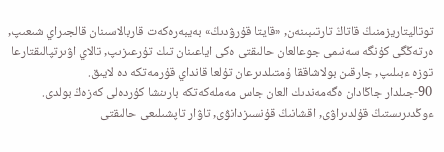توتاليتاريزمنىڭ قاتاڭ تارتىبىنەن, «قايتا قۇرۋدىڭ» بەيبەرەكەت قاربالاسىنان قالجىراي شىعىپ, ەرتەڭگى كۇنگە سەنىمى جوعالعان حالىقتى ەكى اياعىنان تىك تۇرعىزىپ, تالاي اۋىرتپالىقتارعا توزە ءبىلىپ, جارقىن بولاشاققا ۇمتىلدىرعان تۇلعا قانداي قۇرمەتكە دە لايىق.
90-جىلدار جاڭادان ەگەمەندىك العان جاس مەملەكەتكە بارىنشا كۇردەلى كەزەڭ بولدى. ءوڭدىرىستىڭ قۇلدىراۋى, اقشانىڭ قۇنسىزدانۋى, تاۋار تاپشىلىعى حالىقتى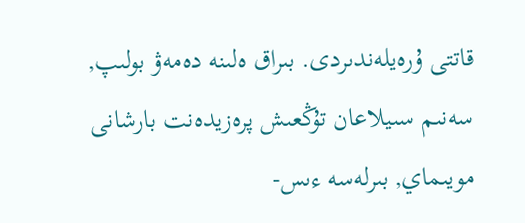قاتتى ۇرەيلەندىردى. بىراق ەلىنە دەمەۋ بولىپ, سەنىم سىيلاعان تۇڭعىش پرەزيدەنت بارشانى مويىماي, بىرلەسە ءىس-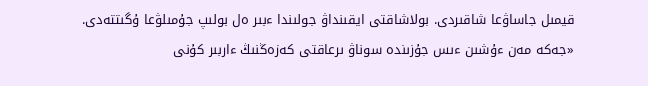قيمىل جاساۋعا شاقىردى. بولاشاقتى ايقىنداۋ جولىندا ءبىر ەل بولىپ جۇمىلۋعا ۇگىتتەدى.
«جەكە مەن ءۇشىن ءىس جۇزىندە سوناۋ ىرعاقتى كەزەڭنىڭ ءاربىر كۇنى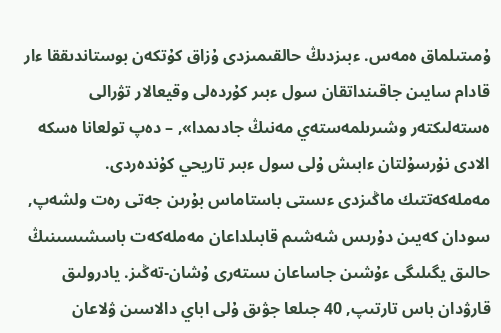ۇمىتىلماق ەمەس. ءبىزدىڭ حالقىمىزدى ۇزاق كۇتكەن بوستاندىققا ءار قادام سايىن جاقىنداتقان سول ءبىر كۇردەلى وقيعالار تۋرالى ەستەلىكتەر وشىرىلمەستەي مەنىڭ جادىمدا», – دەپ تولعانا ەسكە الادى نۇرسۇلتان ءابىش ۇلى سول ءبىر تاريحي كۇندەردى.
مەملەكەتتىك ماڭىزدى ءىستى باستاماس بۇرىن جەتى رەت ولشەپ, سودان كەيىن دۇرىس شەشىم قابىلداعان مەملەكەت باسشىسىنىڭ حالىق يگىلىگى ءۇشىن جاساعان ىستەرى ۇشان-تەڭىز. يادرولىق قارۋدان باس تارتىپ, 40 جىلعا جۋىق ۇلى اباي دالاسىن ۋلاعان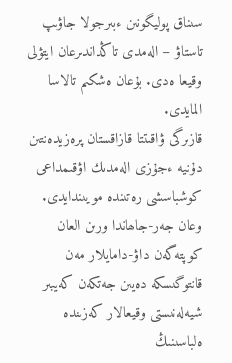سىناق پوليگونىن ءبىرجولا جاۋىپ تاستاۋ – الەمدى تاڭداندىرعان ايتۋلى وقيعا ەدى. بۇعان ەشكىم تالاسا المايدى.
قازىرگى ۋاقىتتا قازاقستان پرەزيدەنتىن دۇنيە ءجۇزى الەمدىك اۋقىمداعى كوشباسشى رەتىندە مويىندايدى. وعان جەر-جاھاندا ورىن العان كوپتەگەن داۋ-دامايلار مەن قانتوگىسكە دەيىن جەتكەن كەيبىر شيەلەنىستى وقيعالار كەزىندە ەلباسىنىڭ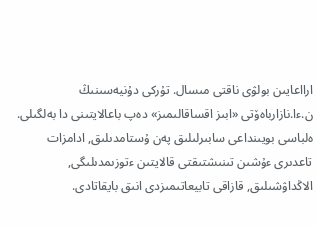ارااعايىن بولۋى ناقتى مىسال. تۇركى دۇنيەسىنىڭ ن.ءا.نازارباەۆتى «ابىز اقساقالىمىز» دەپ باعالايتىنى دا بەلگىلى.
ەلباسى بويىنداعى سابىرلىلىق پەن ۇستامدىلىق, ادامزات تاعدىرى ءۇشىن تىنىشتىقتى قالايتىن ءتوزىمدىلىگى, الاڭداۋشىلىق, قازاقى تابيعاتىمىزدى انىق بايقاتادى.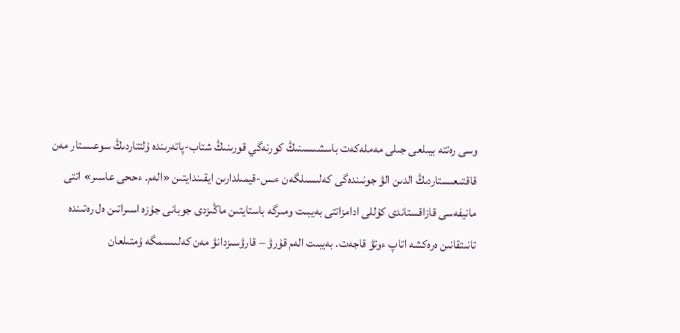وسى رەتتە بيىلعى جىلى مەملەكەت باسشىسىنىڭ كورنەگي قورىنىڭ شتاب-پاتەرىندە ۇلتتاردىڭ سوعىستار مەن قاقتىعىستاردىڭ الدىن الۋ جونىندەگى كەلىسىلگەن ءىس-قيمىلدارىن ايقىندايتىن «الەم. ءححى عاسىر» اتتى مانيفەسى قازاقستاندى كۇللى ادامزاتتى بەيبىت ومىرگە باستايتىن ماڭىزدى جوبانى جۇزە اسىراتىن ەل رەتىندە تانىتقانىن ەرەكشە اتاپ ءوتۋ قاجەت. بەيبىت الەم قۇرۋ – قارۋسىزدانۋ مەن كەلىسىمگە ۇمتىلعان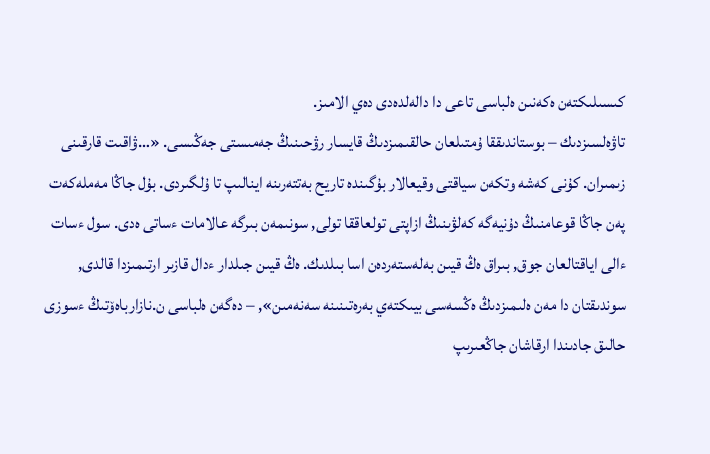كىسىلىكتەن ەكەنىن ەلباسى تاعى دا دالەلدەدى دەي الامىز.
تاۋەلسىزدىك – بوستاندىققا ۇمتىلعان حالقىمىزدىڭ قايسار رۋحىنىڭ جەمىستى جەڭىسى. «…ۋاقىت قارقىنى زىمىران. كۇنى كەشە وتكەن سياقتى وقيعالار بۇگىندە تاريح بەتتەرىنە اينالىپ تا ۇلگىردى. بۇل جاڭا مەملەكەت پەن جاڭا قوعامنىڭ دۇنيەگە كەلۋىنىڭ ازاپتى تولعاققا تولى, سونىمەن بىرگە عالامات ءساتى ەدى. سول ءسات ءالى اياقتالعان جوق, بىراق ەڭ قيىن بەلەستەردەن اسا بىلدىك. ەڭ قيىن جىلدار ءدال قازىر ارتىمىزدا قالدى, سوندىقتان دا مەن ەلىمىزدىڭ ەڭسەسى بيىكتەي بەرەتىنىنە سەنەمىن», – دەگەن ەلباسى ن.نازارباەۆتىڭ ءسوزى حالىق جادىندا ارقاشان جاڭعىرىپ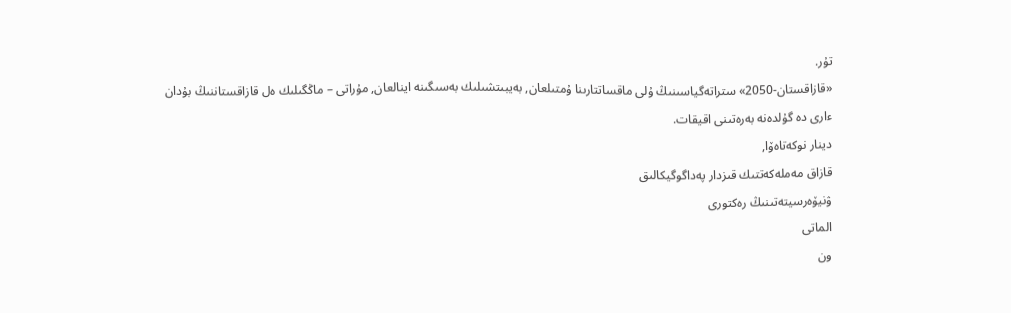تۇر.
«قازاقستان-2050» ستراتەگياسىنىڭ ۇلى ماقساتتارىنا ۇمتىلعان, بەيبىتشىلىك بەسىگىنە اينالعان, مۇراتى – ماڭگىلىك ەل قازاقستاننىڭ بۇدان ءارى دە گۇلدەنە بەرەتىنى اقيقات.
دينار نوكەتاەۆا,
قازاق مەملەكەتتىك قىزدار پەداگوگيكالىق
ۋنيۆەرسيتەتىنىڭ رەكتورى
الماتى
ون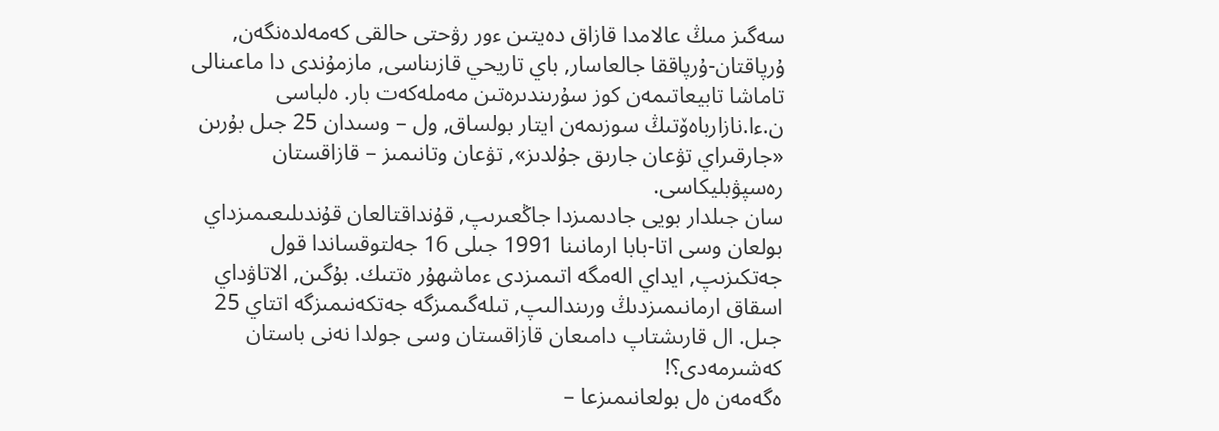سەگىز مىڭ عالامدا قازاق دەيتىن ءور رۋحتى حالقى كەمەلدەنگەن, ۇرپاقتان-ۇرپاققا جالعاسار, باي تاريحي قازىناسى, مازمۇندى دا ماعىنالى تاماشا تابيعاتىمەن كوز سۇرىندىرەتىن مەملەكەت بار. ەلباسى ن.ءا.نازارباەۆتىڭ سوزىمەن ايتار بولساق, ول – وسىدان 25 جىل بۇرىن «جارقىراي تۋعان جارىق جۇلدىز», تۋعان وتانىمىز – قازاقستان رەسپۋبليكاسى.
سان جىلدار بويى جادىمىزدا جاڭعىرىپ, قۇنداقتالعان قۇندىلىعىمىزداي بولعان وسى اتا-بابا ارمانىنا 1991 جىلى 16 جەلتوقساندا قول جەتكىزىپ, ايداي الەمگە اتىمىزدى ءماشھۇر ەتتىك. بۇگىن, الاتاۋداي اسقاق ارمانىمىزدىڭ ورىندالىپ, تىلەگىمىزگە جەتكەنىمىزگە اتتاي 25 جىل. ال قارىشتاپ دامىعان قازاقستان وسى جولدا نەنى باستان كەشىرمەدى؟!
ەگەمەن ەل بولعانىمىزعا –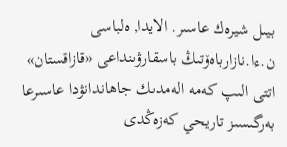بيىل شيرەك عاسىر. الايدا, ەلباسى ن.ءا.نازارباەۆتىڭ باسقارۋىنداعى «قازاقستان» اتتى الىپ كەمە الەمدىك جاھاندانۋدا عاسىرعا بەرگىسىز تاريحي كەزەڭدى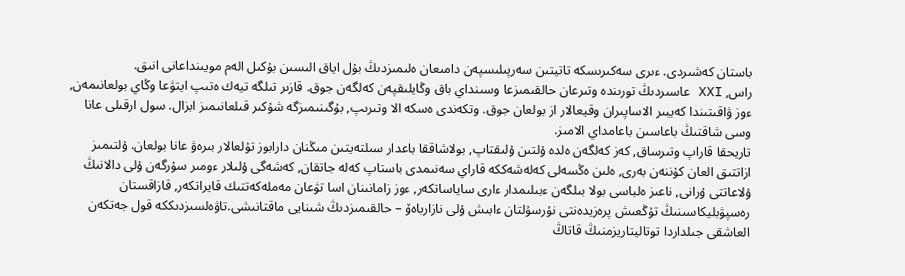باستان كەشىردى. ءىرى سەكىرىسكە تاتيتىن سەرپىلىسپەن دامىعان ەلىمىزدىڭ بۇل اياق الىسىن بۇكىل الەم مويىنداعانى انىق.
راس, XXI عاسىردىڭ تورىندە وتىرعان حالقىمىزعا وسىنداي باق وڭايلىقپەن كەلگەن جوق. قازىر تىلگە تيەك ەتىپ ايتۋعا وڭاي بولعانىمەن, ءوز ۋاقىتىندا كەيبىر الاساپىران وقيعالار از بولعان جوق. وتكەندى ەسكە الا وتىرىپ, بۇگىنىمىزگە شۇكىر قىلعانىمىز ابزال. سول ارقىلى عانا وسى شاقتىڭ باعاسىن باعامداي الامىز.
تاريحقا قاراپ وتىرساق, كەز كەلگەن ەلدە ۇلتىن ۇلىقتاپ, بولاشاققا باعدار سىلتەيتىن مىڭنان دارابوز تۇلعالار بىرەۋ عانا بولعان. ۇلتىمىز ازاتتىق العان كۇننەن بەرى, ەلىن ەڭسەلى كەلەشەككە قاراي سەنىمدى باستاپ كەلە جاتقان, كەشەگى ۇلىلار ءومىر سۇرگەن ۇلى دالانىڭ ۇلاعاتتى ۇرانى, ناعىز ەلباسى بولا بىلگەن ءبىلىمدار ءارى ساياساتكەر, ءوز زامانىنان اسا تۋعان مەملەكەتتىك قايراتكەر, قازاقستان رەسپۋبليكاسىنىڭ تۇڭعىش پرەزيدەنتى نۇرسۇلتان ءابىش ۇلى نازارباەۆ – حالقىمىزدىڭ شىنايى ماقتانىشى.تاۋەلسىزدىككە قول جەتكەن العاشقى جىلداردا توتاليتاريزمنىڭ قاتاڭ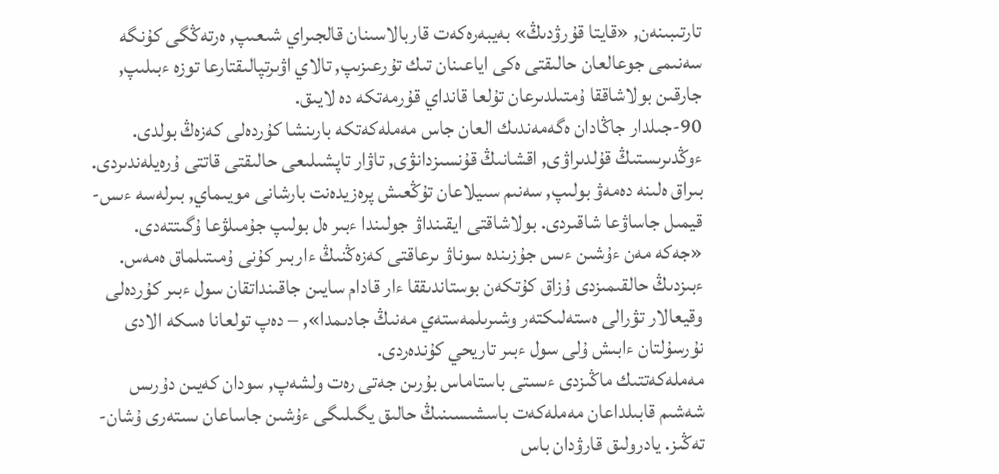تارتىبىنەن, «قايتا قۇرۋدىڭ» بەيبەرەكەت قاربالاسىنان قالجىراي شىعىپ, ەرتەڭگى كۇنگە سەنىمى جوعالعان حالىقتى ەكى اياعىنان تىك تۇرعىزىپ, تالاي اۋىرتپالىقتارعا توزە ءبىلىپ, جارقىن بولاشاققا ۇمتىلدىرعان تۇلعا قانداي قۇرمەتكە دە لايىق.
90-جىلدار جاڭادان ەگەمەندىك العان جاس مەملەكەتكە بارىنشا كۇردەلى كەزەڭ بولدى. ءوڭدىرىستىڭ قۇلدىراۋى, اقشانىڭ قۇنسىزدانۋى, تاۋار تاپشىلىعى حالىقتى قاتتى ۇرەيلەندىردى. بىراق ەلىنە دەمەۋ بولىپ, سەنىم سىيلاعان تۇڭعىش پرەزيدەنت بارشانى مويىماي, بىرلەسە ءىس-قيمىل جاساۋعا شاقىردى. بولاشاقتى ايقىنداۋ جولىندا ءبىر ەل بولىپ جۇمىلۋعا ۇگىتتەدى.
«جەكە مەن ءۇشىن ءىس جۇزىندە سوناۋ ىرعاقتى كەزەڭنىڭ ءاربىر كۇنى ۇمىتىلماق ەمەس. ءبىزدىڭ حالقىمىزدى ۇزاق كۇتكەن بوستاندىققا ءار قادام سايىن جاقىنداتقان سول ءبىر كۇردەلى وقيعالار تۋرالى ەستەلىكتەر وشىرىلمەستەي مەنىڭ جادىمدا», – دەپ تولعانا ەسكە الادى نۇرسۇلتان ءابىش ۇلى سول ءبىر تاريحي كۇندەردى.
مەملەكەتتىك ماڭىزدى ءىستى باستاماس بۇرىن جەتى رەت ولشەپ, سودان كەيىن دۇرىس شەشىم قابىلداعان مەملەكەت باسشىسىنىڭ حالىق يگىلىگى ءۇشىن جاساعان ىستەرى ۇشان-تەڭىز. يادرولىق قارۋدان باس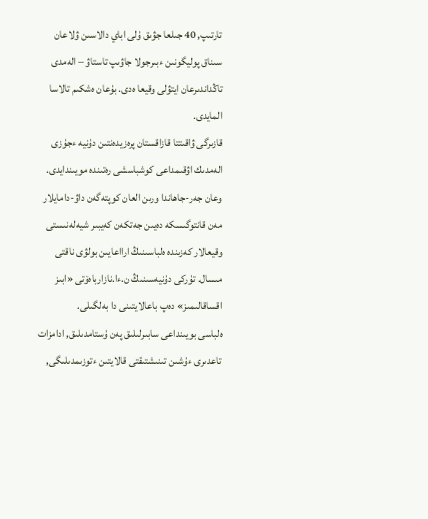تارتىپ, 40 جىلعا جۋىق ۇلى اباي دالاسىن ۋلاعان سىناق پوليگونىن ءبىرجولا جاۋىپ تاستاۋ – الەمدى تاڭداندىرعان ايتۋلى وقيعا ەدى. بۇعان ەشكىم تالاسا المايدى.
قازىرگى ۋاقىتتا قازاقستان پرەزيدەنتىن دۇنيە ءجۇزى الەمدىك اۋقىمداعى كوشباسشى رەتىندە مويىندايدى. وعان جەر-جاھاندا ورىن العان كوپتەگەن داۋ-دامايلار مەن قانتوگىسكە دەيىن جەتكەن كەيبىر شيەلەنىستى وقيعالار كەزىندە ەلباسىنىڭ ارااعايىن بولۋى ناقتى مىسال. تۇركى دۇنيەسىنىڭ ن.ءا.نازارباەۆتى «ابىز اقساقالىمىز» دەپ باعالايتىنى دا بەلگىلى.
ەلباسى بويىنداعى سابىرلىلىق پەن ۇستامدىلىق, ادامزات تاعدىرى ءۇشىن تىنىشتىقتى قالايتىن ءتوزىمدىلىگى,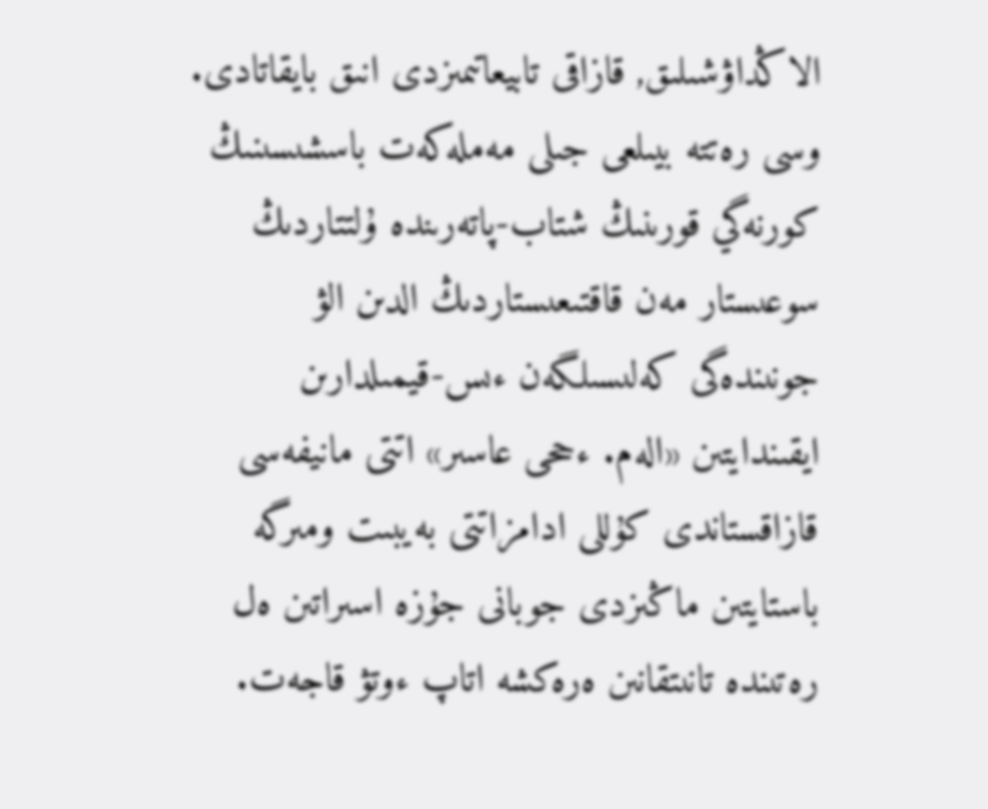الاڭداۋشىلىق, قازاقى تابيعاتىمىزدى انىق بايقاتادى. وسى رەتتە بيىلعى جىلى مەملەكەت باسشىسىنىڭ كورنەگي قورىنىڭ شتاب-پاتەرىندە ۇلتتاردىڭ سوعىستار مەن قاقتىعىستاردىڭ الدىن الۋ جونىندەگى كەلىسىلگەن ءىس-قيمىلدارىن ايقىندايتىن «الەم. ءححى عاسىر» اتتى مانيفەسى قازاقستاندى كۇللى ادامزاتتى بەيبىت ومىرگە باستايتىن ماڭىزدى جوبانى جۇزە اسىراتىن ەل رەتىندە تانىتقانىن ەرەكشە اتاپ ءوتۋ قاجەت.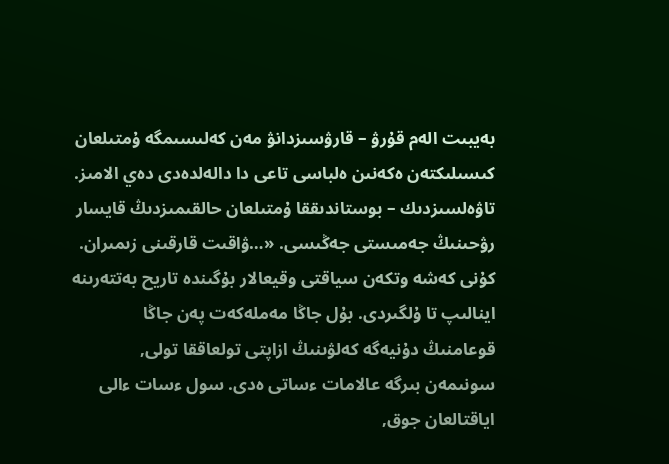بەيبىت الەم قۇرۋ – قارۋسىزدانۋ مەن كەلىسىمگە ۇمتىلعان كىسىلىكتەن ەكەنىن ەلباسى تاعى دا دالەلدەدى دەي الامىز.
تاۋەلسىزدىك – بوستاندىققا ۇمتىلعان حالقىمىزدىڭ قايسار رۋحىنىڭ جەمىستى جەڭىسى. «…ۋاقىت قارقىنى زىمىران. كۇنى كەشە وتكەن سياقتى وقيعالار بۇگىندە تاريح بەتتەرىنە اينالىپ تا ۇلگىردى. بۇل جاڭا مەملەكەت پەن جاڭا قوعامنىڭ دۇنيەگە كەلۋىنىڭ ازاپتى تولعاققا تولى, سونىمەن بىرگە عالامات ءساتى ەدى. سول ءسات ءالى اياقتالعان جوق,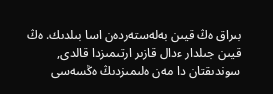بىراق ەڭ قيىن بەلەستەردەن اسا بىلدىك. ەڭ قيىن جىلدار ءدال قازىر ارتىمىزدا قالدى, سوندىقتان دا مەن ەلىمىزدىڭ ەڭسەسى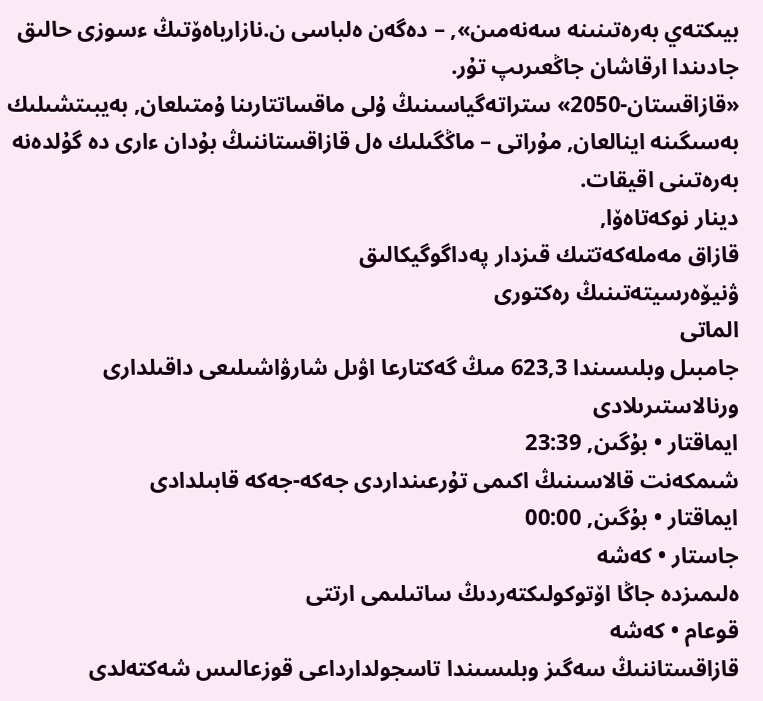بيىكتەي بەرەتىنىنە سەنەمىن», – دەگەن ەلباسى ن.نازارباەۆتىڭ ءسوزى حالىق جادىندا ارقاشان جاڭعىرىپ تۇر.
«قازاقستان-2050» ستراتەگياسىنىڭ ۇلى ماقساتتارىنا ۇمتىلعان, بەيبىتشىلىك بەسىگىنە اينالعان, مۇراتى – ماڭگىلىك ەل قازاقستاننىڭ بۇدان ءارى دە گۇلدەنە بەرەتىنى اقيقات.
دينار نوكەتاەۆا,
قازاق مەملەكەتتىك قىزدار پەداگوگيكالىق
ۋنيۆەرسيتەتىنىڭ رەكتورى
الماتى
جامبىل وبلىسىندا 623,3 مىڭ گەكتارعا اۋىل شارۋاشىلىعى داقىلدارى ورنالاستىرىلادى
ايماقتار • بۇگىن, 23:39
شىمكەنت قالاسىنىڭ اكىمى تۇرعىنداردى جەكە-جەكە قابىلدادى
ايماقتار • بۇگىن, 00:00
جاستار • كەشە
ەلىمىزدە جاڭا اۆتوكولىكتەردىڭ ساتىلىمى ارتتى
قوعام • كەشە
قازاقستاننىڭ سەگىز وبلىسىندا تاسجولدارداعى قوزعالىس شەكتەلدى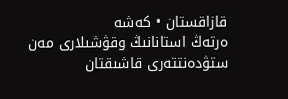قازاقستان • كەشە
ەرتەڭ استانانىڭ وقۋشىلارى مەن ستۋدەنتتەرى قاشىقتان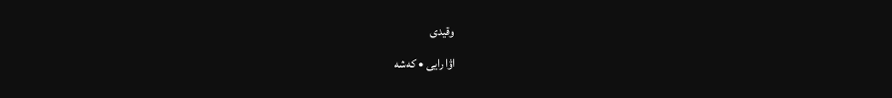وقيدى
اۋا رايى • كەشە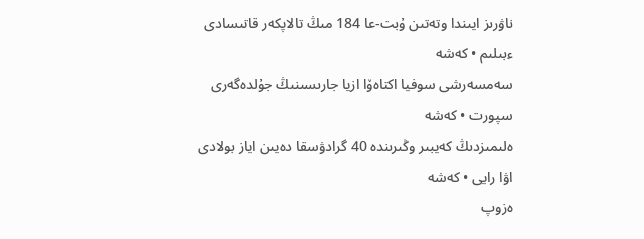ناۋرىز ايىندا وتەتىن ۇبت-عا 184 مىڭ تالاپكەر قاتىسادى
ءبىلىم • كەشە
سەمسەرشى سوفيا اكتاەۆا ازيا جارىسىنىڭ جۇلدەگەرى
سپورت • كەشە
ەلىمىزدىڭ كەيبىر وڭىرىندە 40 گرادۋسقا دەيىن اياز بولادى
اۋا رايى • كەشە
ەزوپ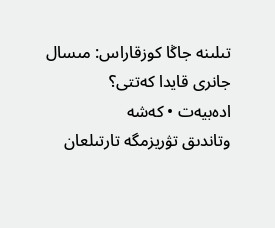تىلىنە جاڭا كوزقاراس: مىسال جانرى قايدا كەتتى؟
ادەبيەت • كەشە
وتاندىق تۋريزمگە تارتىلعان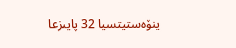ينۆەستيتسيا 32 پايىزعا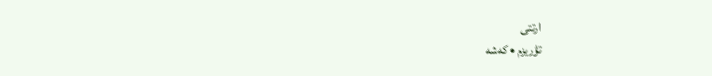ارتتى
تۋريزم • كەشە